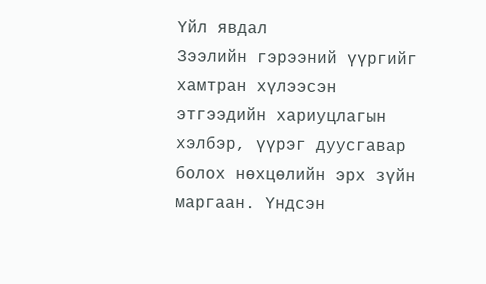Үйл явдал
Зээлийн гэрээний үүргийг хамтран хүлээсэн этгээдийн хариуцлагын хэлбэр, үүрэг дуусгавар болох нөхцөлийн эрх зүйн маргаан. Үндсэн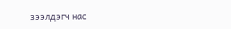зээлдэгч нас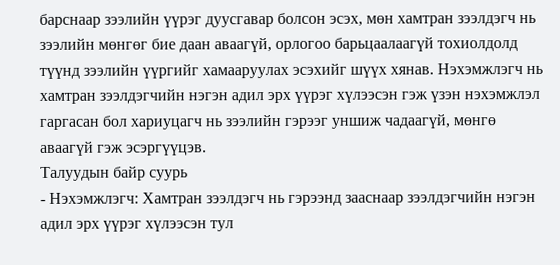барснаар зээлийн үүрэг дуусгавар болсон эсэх, мөн хамтран зээлдэгч нь зээлийн мөнгөг бие даан аваагүй, орлогоо барьцаалаагүй тохиолдолд түүнд зээлийн үүргийг хамааруулах эсэхийг шүүх хянав. Нэхэмжлэгч нь хамтран зээлдэгчийн нэгэн адил эрх үүрэг хүлээсэн гэж үзэн нэхэмжлэл гаргасан бол хариуцагч нь зээлийн гэрээг уншиж чадаагүй, мөнгө аваагүй гэж эсэргүүцэв.
Талуудын байр суурь
- Нэхэмжлэгч: Хамтран зээлдэгч нь гэрээнд зааснаар зээлдэгчийн нэгэн адил эрх үүрэг хүлээсэн тул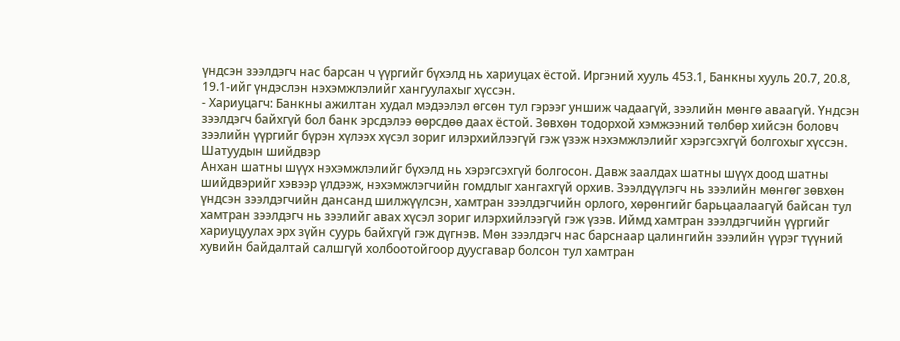үндсэн зээлдэгч нас барсан ч үүргийг бүхэлд нь хариуцах ёстой. Иргэний хууль 453.1, Банкны хууль 20.7, 20.8, 19.1-ийг үндэслэн нэхэмжлэлийг хангуулахыг хүссэн.
- Хариуцагч: Банкны ажилтан худал мэдээлэл өгсөн тул гэрээг уншиж чадаагүй, зээлийн мөнгө аваагүй. Үндсэн зээлдэгч байхгүй бол банк эрсдэлээ өөрсдөө даах ёстой. Зөвхөн тодорхой хэмжээний төлбөр хийсэн боловч зээлийн үүргийг бүрэн хүлээх хүсэл зориг илэрхийлээгүй гэж үзэж нэхэмжлэлийг хэрэгсэхгүй болгохыг хүссэн.
Шатуудын шийдвэр
Анхан шатны шүүх нэхэмжлэлийг бүхэлд нь хэрэгсэхгүй болгосон. Давж заалдах шатны шүүх доод шатны шийдвэрийг хэвээр үлдээж, нэхэмжлэгчийн гомдлыг хангахгүй орхив. Зээлдүүлэгч нь зээлийн мөнгөг зөвхөн үндсэн зээлдэгчийн дансанд шилжүүлсэн, хамтран зээлдэгчийн орлого, хөрөнгийг барьцаалаагүй байсан тул хамтран зээлдэгч нь зээлийг авах хүсэл зориг илэрхийлээгүй гэж үзэв. Иймд хамтран зээлдэгчийн үүргийг хариуцуулах эрх зүйн суурь байхгүй гэж дүгнэв. Мөн зээлдэгч нас барснаар цалингийн зээлийн үүрэг түүний хувийн байдалтай салшгүй холбоотойгоор дуусгавар болсон тул хамтран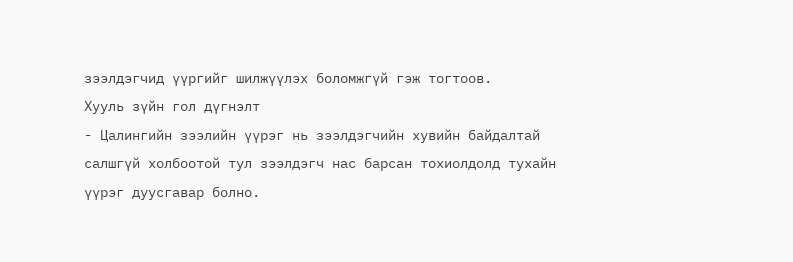зээлдэгчид үүргийг шилжүүлэх боломжгүй гэж тогтоов.
Хууль зүйн гол дүгнэлт
- Цалингийн зээлийн үүрэг нь зээлдэгчийн хувийн байдалтай салшгүй холбоотой тул зээлдэгч нас барсан тохиолдолд тухайн үүрэг дуусгавар болно.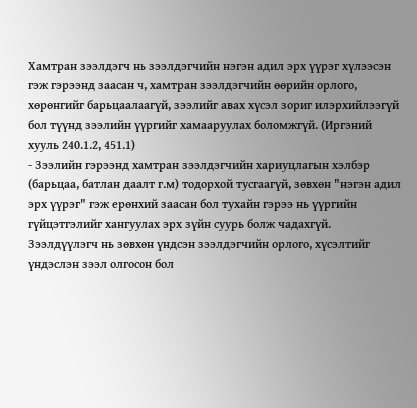Хамтран зээлдэгч нь зээлдэгчийн нэгэн адил эрх үүрэг хүлээсэн гэж гэрээнд заасан ч, хамтран зээлдэгчийн өөрийн орлого, хөрөнгийг барьцаалаагүй, зээлийг авах хүсэл зориг илэрхийлээгүй бол түүнд зээлийн үүргийг хамааруулах боломжгүй. (Иргэний хууль 240.1.2, 451.1)
- Зээлийн гэрээнд хамтран зээлдэгчийн хариуцлагын хэлбэр (барьцаа, батлан даалт г.м) тодорхой тусгаагүй, зөвхөн "нэгэн адил эрх үүрэг" гэж ерөнхий заасан бол тухайн гэрээ нь үүргийн гүйцэтгэлийг хангуулах эрх зүйн суурь болж чадахгүй. Зээлдүүлэгч нь зөвхөн үндсэн зээлдэгчийн орлого, хүсэлтийг үндэслэн зээл олгосон бол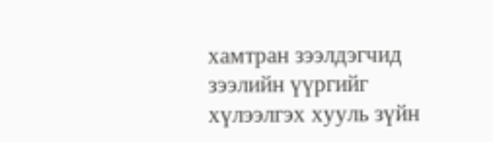хамтран зээлдэгчид зээлийн үүргийг хүлээлгэх хууль зүйн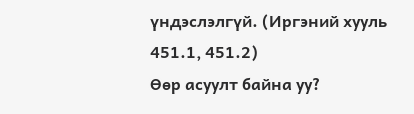үндэслэлгүй. (Иргэний хууль 451.1, 451.2)
Өөр асуулт байна уу?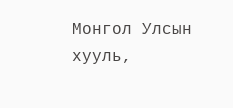Монгол Улсын хууль,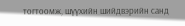тогтоомж, шүүхийн шийдвэрийн санд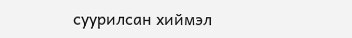суурилсан хиймэл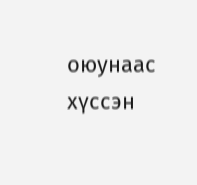оюунаас хүссэн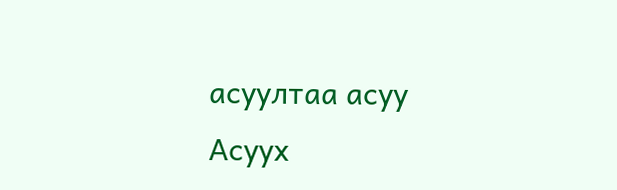асуултаа асуу
Асуух